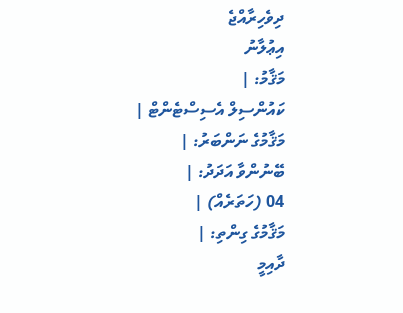ދިވެހިރާއްޖެ
އިޢުލާނު
މަޤާމު: |
ކައުންސިލް އެސިސްޓެންޓް |
މަޤާމުގެ ނަންބަރު: |
ބޭނުންވާ އަދަދު: |
04 (ހަތަރެއް) |
މަޤާމުގެ ގިންތި: |
ދާއިމީ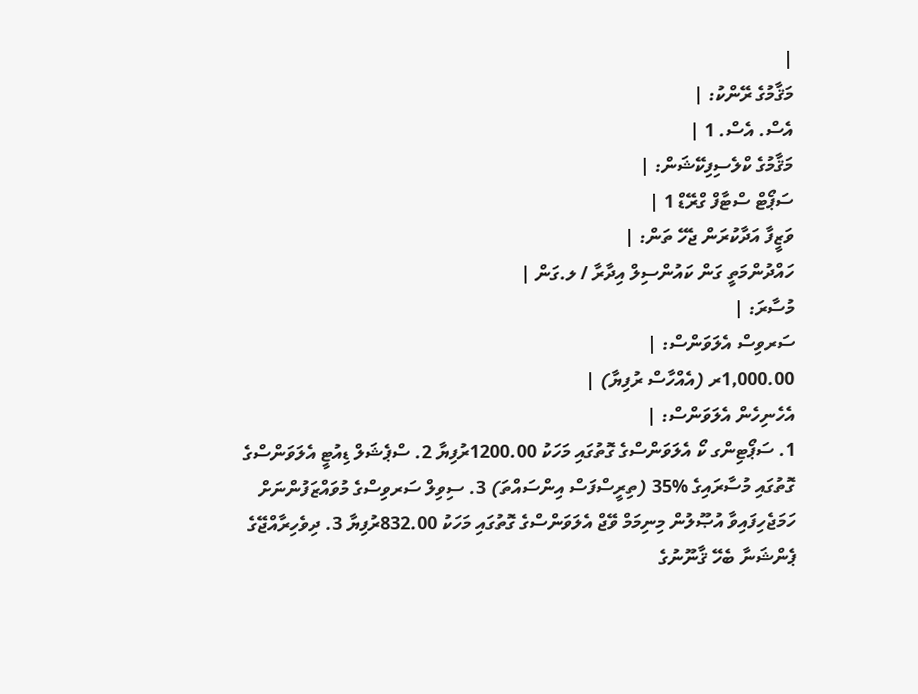|
މަޤާމުގެ ރޭންކު: |
އެސް. އެސް. 1 |
މަޤާމުގެ ކްލެސިފިކޭޝަން: |
ސަޕޯޓް ސްޓާފް ގްރޭޑް 1 |
ވަޒީފާ އަދާކުރަން ޖެހޭ ތަން: |
ހައްދުންމަތީ ގަން ކައުންސިލް އިދާރާ / ލ.ގަން |
މުސާރަ: |
ސަރވިސް އެލަވަންސް: |
1,000.00ރ (އެއްހާސް ރުފިޔާ) |
އެހެނިހެން އެލަވަންސް: |
1. ސަޕޯޓިންގ ކޯ އެލަވަންސްގެ ގޮތުގައި މަހަކު 1200.00ރުފިޔާ 2. ސްޕެޝަލް ޑިއުޓީ އެލަވަންސްގެ ގޮތުގައި މުސާރައިގެ %35 (ތިރީސްފަސް އިންސައްތަ) 3. ސިވިލް ސަރވިސްގެ މުވައްޒަފުންނަށް ހަމަޖެހިފައިވާ އުޞޫލުން މިނިމަމް ވޭޖް އެލަވަންސްގެ ގޮތުގައި މަހަކު 832.00ރުފިޔާ 3. ދިވެހިރާއްޖޭގެ ޕެންޝަނާ ބެހޭ ޤާނޫނުގެ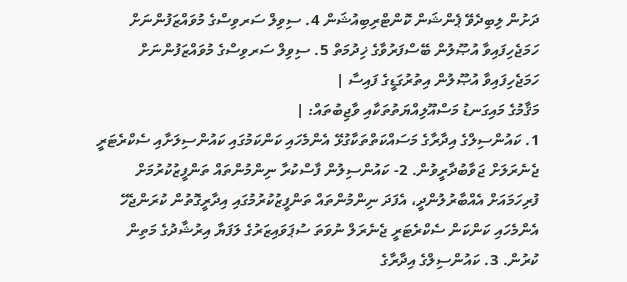ދަށުން ލިބިދެވޭ ޕެންޝަން ކޮންޓްރިބިއުޝަން 4. ސިވިލް ސަރވިސްގެ މުވައްޒަފުންނަށް ހަމަޖެހިފައިވާ އުޞޫލުން ބޭސްފަރުވާގެ ޚިދުމަތް 5. ސިވިލް ސަރވިސްގެ މުވައްޒަފުންނަށް ހަމަޖެހިފައިވާ އުޞޫލުން އިތުރުގަޑީގެ ފައިސާ |
މަޤާމުގެ މައިގަނޑު މަސްއޫލިއްޔަތުތަކާއި ވާޖިބުތައް: |
1. ކައުންސިލްގެ އިދާރާގެ މަސައްކަތްތަކާގުޅޭ އެންމެހައި ކަންކަމުގައި ކައުންސިލަށާއި ސެކްރެޓަރީ ޖެނެރަލަށް ޖަވާބުދާރީވުން. 2- ކައުންސިލުން ފާސްކުރާ ނިންމުންތައް ތަންފީޒުކުރުމަށް ފުރިހަމައަށް އެއްބާރުލުންދީ، އެފަދަ ނިންމުންތައް ތަންފީޒުކުރުމުގައި އިދާރީގޮތުން ކުރަންޖެހޭ އެންމެހައި ކަންކަން ސެކްރެޓަރީ ޖެނެރަލް ނުވަތަ ސުޕަވައިޒަރުގެ ލަފަޔާ އިރުޝާދުގެ މަތިން ކުރުން. 3. ކައުންސިލްގެ އިދާރާގެ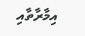އިމާރާތާއި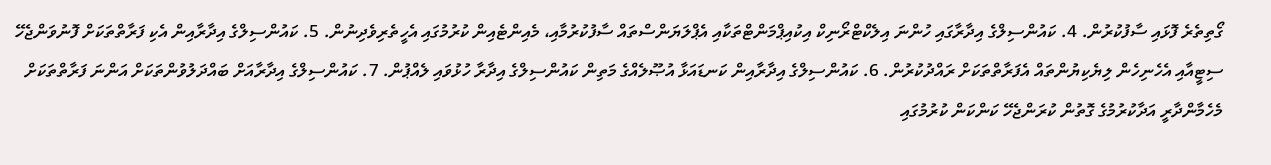ގޯތިތެރެ ފޮޅައި ސާފުކުރުން. 4. ކައުންސިލްގެ އިދާރާގައި ހުންނަ އިލެކްޓްރޯނިކް އިކުއިޕްމަންޓްތަކާއި އެޕްލަޔަންސްތައް ސާފުކުރުމާއި، މެއިންޓެއިން ކުރުމުގައި އެހީތެރިވެދިނުން. 5. ކައުންސިލްގެ އިދާރާއިން އެކި ފަރާތްތަކަށް ފޮނުވަންޖެހޭ ސިޓީއާއި އެހެނިހެން ލިޔެކިޔުންތައް އެފަރާތްތަކަށް ރައްދުކުރުން. 6. ކައުންސިލްގެ އިދާރާއިން ކަނޑައަޅާ އުޞޫލެއްގެ މަތިން ކައުންސިލްގެ އިދާރާ ހުޅުވައި ލެއްޕުން. 7. ކައުންސިލްގެ އިދާރާއަށް ބައްދަލުވުންތަކަށް އަންނަ ފަރާތްތަކަށް މެހެމާންދާރީ އަދާކުރުމުގެ ގޮތުން ކުރަންޖެހޭ ކަންކަން ކުރުމުގައި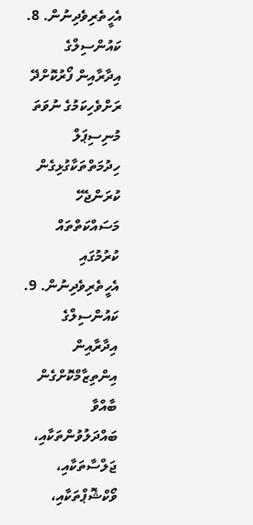އެހީތެރިވެދިނުން. 8. ކައުންސިލްގެ އިދާރާއިން ފޯރުކޮށްދޭ ރަށްވެހިކަމުގެ ނުވަތަ މުނިސިޕަލް ހިދުމަތްތަކާގުޅިގެން ކުރަންޖެހޭ މަސައްކަތްތައް ކުރުމުގައި އެހީތެރިވެދިނުން. 9. ކައުންސިލްގެ އިދާރާއިން އިންތިޒާމްކޮށްގެން ބާއްވާ ބައްދަލުވުންތަކާއި، ޖަލްސާތަކާއި، ވޯކްޝޮޕްތަކާއި،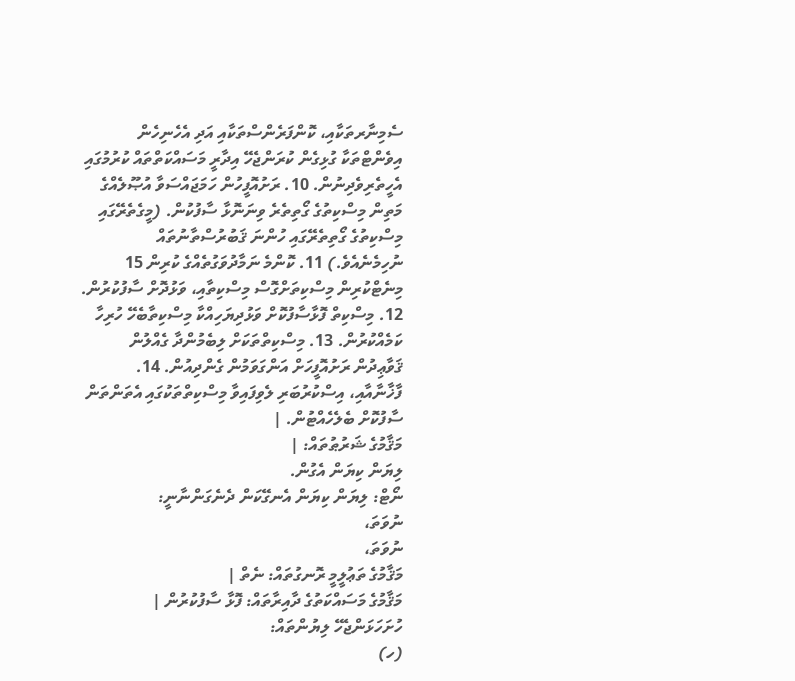ސެމިނާރތަކާއި، ކޮންފަރެންސްތަކާއި އަދި އެހެނިހެން އިވެންޓްތަކާ ގުޅިގެން ކުރަންޖެހޭ އިދާރީ މަސައްކަތްތައް ކުރުމުގައި އެހީތެރިވެދިނުން. 10. ރަށުއޮފީހުން ހަމަޖައްސަވާ އުޞޫލެއްގެ މަތިން މިސްކިތުގެ ގޯތިތެރެ ވިނަނޮޅާ ސާފުކުން. (މީގެތެރޭގައި މިސްކިތުގެ ގޯތިތެރޭގައި ހުންނަ ޤަބުރުސްތާނުތައް ނުހިމެނެއެވެ.) 11. ކޮންމެ ނަމާދުވަގުތެއްގެ ކުރިން 15 މިނެޓްކުރިން މިސްކިތަށްގޮސް މިސްކިތާއި، ވަޅުދޮށް ސާފުކުރުން. 12. މިސްކިތް ފޮޅާސާފުކޮށް ވަޅުދިޔަހިއްކާ މިސްކިތާބެހޭ ހުރިހާ ކަމެއްކުރުން. 13. މިސްކިތްތަކަށް ލިބެމުންދާ ގެއްލުން ޤަވާޢިދުން ރަށުއޮފީހަށް އަންގަވަމުން ގެންދިއުން. 14. ފާޚާނާއާއި، އިސްކުރުބަރި ލެވިފައިވާ މިސްކިތްތަކުގައި އެތަންތަން ސާފުކޮށް ބެލެހެއްޓުން. |
މަޤާމުގެ ޝަރުޠުތައް: |
ލިޔަން ކިޔަން އެގުން.
ނޯޓް: ލިޔަން ކިޔަން އެނގޭކަން ދެނެގަންނާނީ:
ނުވަތަ،
ނުވަތަ،
މަޤާމުގެ ތަޢުލީމީ ރޮނގުތައް: ނެތް |
މަޤާމުގެ މަސައްކަތުގެ ދާއިރާތައް: ފޮޅާ ސާފުކުރުން |
ހުށަހަޅަންޖެހޭ ލިޔުންތައް:
(ހ)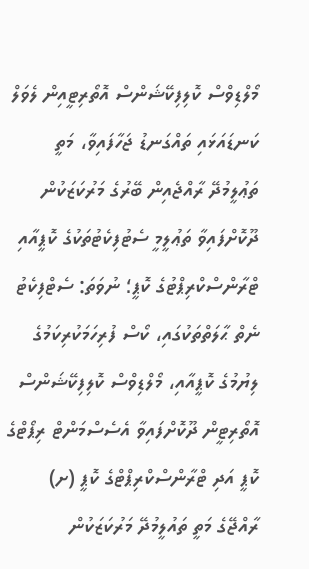މޯލްޑިވްސް ކޮލިފިކޭޝަންސް އޮތޯރިޓީއިން ލެވަލް ކަނޑައަޅައި ތައްގަނޑު ޖަހާފައިވާ، މަތީ ތަޢުލީމުދޭ ރާއްޖެއިން ބޭރުގެ މަރުކަޒަކުން ދޫކޮށްފައިވާ ތަޢުލީމީ ސެޓުފިކެޓުތަކުގެ ކޮޕީއާއި ޓްރާންސްކްރިޕްޓުގެ ކޮޕީ؛ ނުވަތަ: ސެޓްފިކެޓު ނެތް ޙާލަތްތަކުގައި، ކޯސް ފުރިހަމަކުރިކަމުގެ ލިޔުމުގެ ކޮޕީއާއި، މޯލްޑިވްސް ކޮލިފިކޭޝަންސް އޮތޯރިޓީން ދޫކޮށްފައިވާ އެސެސްމަންޓް ރިޕޯޓްގެ ކޮޕީ އަދި ޓްރާންސްކްރިޕްޓްގެ ކޮޕީ (ށ) ރާއްޖޭގެ މަތީ ތައުލީމުދޭ މަރުކަޒަކުން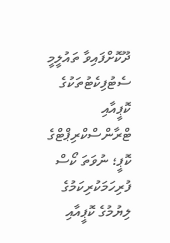ދޫކޮށްފައިވާ ތައުލީމީ ސެޓުފިކެޓުތަކުގެ ކޮޕީއާއި ޓްރާންސްކްރިޕްޓްގެ ކޮޕީ؛ ނުވަތަ ކޯސް ފުރިހަމަކުރިކަމުގެ ލިޔުމުގެ ކޮޕީއާއި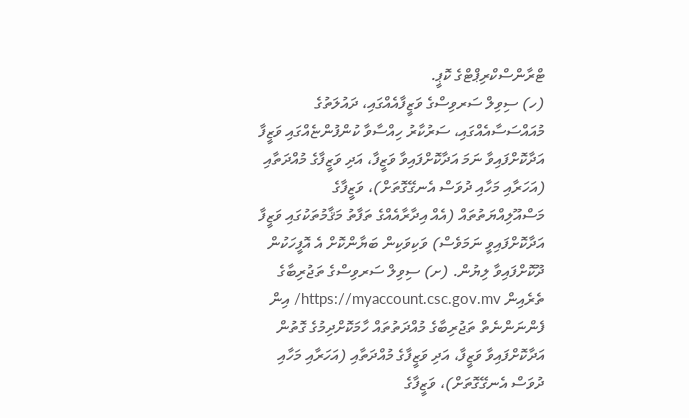ޓްރާންސްކްރިޕްޓްގެ ކޮޕީ.
(ހ) ސިވިލް ސަރވިސްގެ ވަޒީފާއެއްގައި، ދައުލަތުގެ މުއައްސަސާއެއްގައި، ސަރުކާރު ހިއްސާވާ ކުންފުންޏެއްގައި ވަޒީފާ އަދާކޮށްފައިވާ ނަމަ އަދާކޮށްފައިވާ ވަޒީފާ، އަދި ވަޒީފާގެ މުއްދަތާއި (އަހަރާއި މަހާއި ދުވަސް އެނގޭގޮތަށް)، ވަޒީފާގެ މަސްއޫލިއްޔަތުތައް (އެއް އިދާރާއެއްގެ ތަފާތު މަޤާމުތަކުގައި ވަޒީފާ އަދާކޮށްފައިވީ ނަމަވެސް) ވަކިވަކިން ބަޔާންކޮށް އެ އޮފީހަކުން ދޫކޮށްފައިވާ ލިޔުން. (ށ) ސިވިލް ސަރވިސްގެ ތަޖުރިބާގެ ތެރެއިން https://myaccount.csc.gov.mv/ އިން ފެންނަންނެތް ތަޖުރިބާގެ މުއްދަތުތައް ހާމަކޮށްދިމުގެ ގޮތުން އަދާކޮށްފައިވާ ވަޒީފާ، އަދި ވަޒީފާގެ މުއްދަތާއި (އަހަރާއި މަހާއި ދުވަސް އެނގޭގޮތަށް)، ވަޒީފާގެ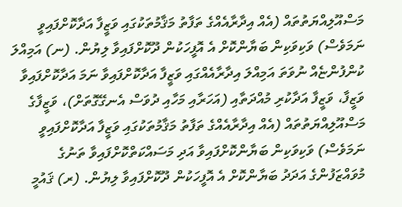މަސްއޫލިއްޔަތުތައް (އެއް އިދާރާއެއްގެ ތަފާތު މަޤާމުތަކުގައި ވަޒީފާ އަދާކޮށްފައިވީ ނަމަވެސް) ވަކިވަކިން ބަޔާންކޮށް އެ އޮފީހަކުން ދޫކޮށްފައިވާ ލިޔުން. (ނ) އަމިއްލަ ކުންފުންޏެއް ނުވަތަ އަމިއްލަ އިދާރާއެއްގައި ވަޒީފާ އަދާކޮށްފައިވާ ނަމަ އަދާކޮށްފައިވާ ވަޒީފާ، ވަޒީފާ އަދާކުރި މުއްދަތާއި (އަހަރާއި މަހާއި ދުވަސް އެނގޭގޮތަށް)، ވަޒީފާގެ މަސްއޫލިއްޔަތުތައް (އެއް އިދާރާއެއްގެ ތަފާތު މަޤާމުތަކުގައި ވަޒީފާ އަދާކޮށްފައިވީ ނަމަވެސް) ވަކިވަކިން ބަޔާންކޮށްފައިވާ އަދި މަސައްކަތްކޮށްފައިވާ ތަނުގެ މުވައްޒަފުންގެ އަދަދު ބަޔާންކޮށް އެ އޮފީހަކުން ދޫކޮށްފައިވާ ލިޔުން. (ރ) ޤައުމީ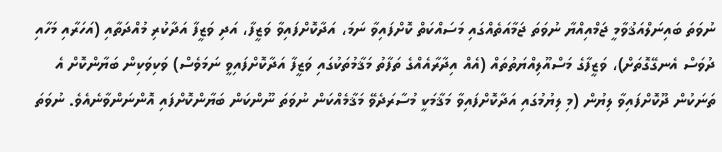ނުވަތަ ބައިނަލްއަޤުވާމީ ޖަމްއިއްޔާ ނުވަތަ ޖަމާއަތެއްގައި މަސައްކަތް ކޮށްފައިވާ ނަމަ، އަދާކޮށްފައިވާ ވަޒީފާ، އަދި ވަޒީފާ އަދާކުރި މުއްދަތާއި (އަހަރާއި މަހާއި ދުވަސް އެނގޭގޮތަށް)، ވަޒީފާގެ މަސްއޫލިއްޔަތުތައް (އެއް އިދާރާއެއްގެ ތަފާތު މަޤާމުތަކުގައި ވަޒީފާ އަދާކޮށްފައިވީ ނަމަވެސް) ވަކިވަކިން ބަޔާންކޮށް އެ ތަނަކުން ދޫކޮށްފައިވާ ލިޔުން (މި ލިޔުމުގައި އަދާކޮށްފައިވާ މަޤާމަކީ މުސާރަދެވޭ މަޤާމެއްކަން ނުވަތަ ނޫންކަން ބަޔާންކޮށްފައި އޮންނަންވާނެއެވެ. ނުވަތަ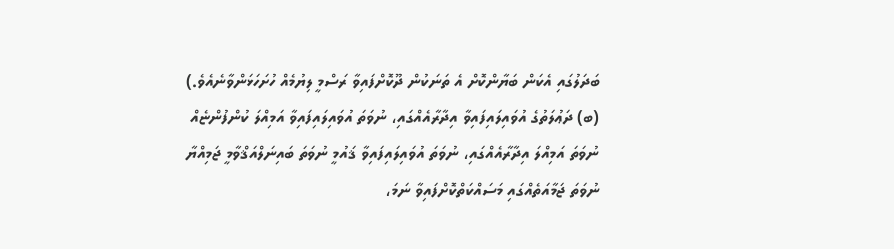ބަދަލުގައި އެކަން ބަޔާންކޮށް އެ ތަނަކުން ދޫކޮށްފައިވާ ރަސްމީ ލިޔުމެއް ހުށަހަޅަންވާނެއެވެ.) (ބ) ދަޢުލަތުގެ އުވައިލައިފައިވާ އިދާރާއެއްގައި، ނުވަތަ އުވައިލައިފައިވާ އަމިއްލަ ކުންފުންޏެއް ނުވަތަ އަމިއްލަ އިދާރާއެއްގައި، ނުވަތަ އުވައިލައިފައިވާ ޤައުމީ ނުވަތަ ބައިނަލްއަޤްވާމީ ޖަމިއްޔާ ނުވަތަ ޖަމާއަތެއްގައި މަސައްކަތްކޮށްފައިވާ ނަމަ،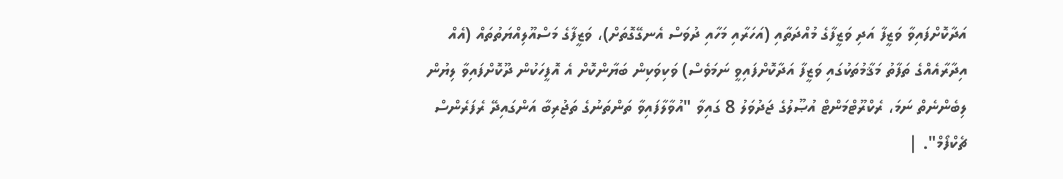އަދާކޮށްފައިވާ ވަޒީފާ އަދި ވަޒީފާގެ މުއްދަތާއި (އަހަރާއި މަހާއި ދުވަސް އެނގޭގޮތަށް)، ވަޒީފާގެ މަސްއޫލިއްޔަތުތައް (އެއް އިދާރާއެއްގެ ތަފާތު މަޤާމުތަކުގައި ވަޒީފާ އަދާކޮށްފައިވީ ނަމަވެސް) ވަކިވަކިން ބަޔާންކޮށް އެ އޮފީހަކުން ދޫކޮށްފައިވާ ލިޔުން ލިބެންނެތް ނަމަ، ރެކްރޫޓްމަންޓް އުޞޫލުގެ ޖަދުވަލު 8 ގައިވާ "އުވާލާފައިވާ ތަންތަނުގެ ތަޖުރިބާ އަންގައިދޭ ރެފަރެންސް ޗެކްފޯމް". |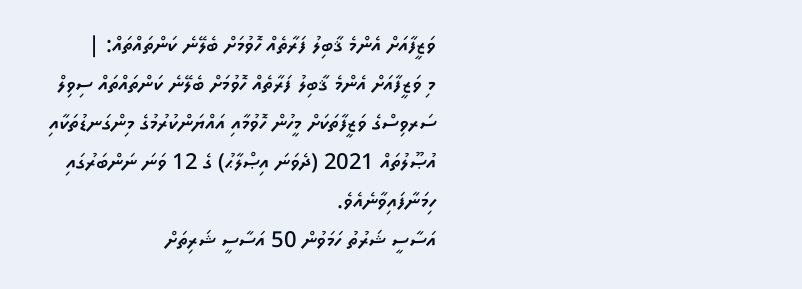ވަޒީފާއަށް އެންމެ ޤާބިލު ފަރާތެއް ހޮވުމަށް ބެލޭނެ ކަންތައްތައް: |
މި ވަޒީފާއަށް އެންމެ ޤާބިލު ފަރާތެއް ހޮވުމަށް ބެލޭނެ ކަންތައްތައް ސިވިލް ސަރވިސްގެ ވަޒީފާތަކަށް މީހުން ހޮވުމާއި އައްޔަންކުރުމުގެ މިންގަނޑުތަކާއި އުޞޫލުތައް 2021 (ދެވަނަ އިޞްލާޙު) ގެ 12 ވަނަ ނަންބަރުގައި ހިމަނާފައިވާނެއެވެ.
އަސާސީ ޝަރުތު ހަމަވުން 50 އަސާސީ ޝަރިތަށް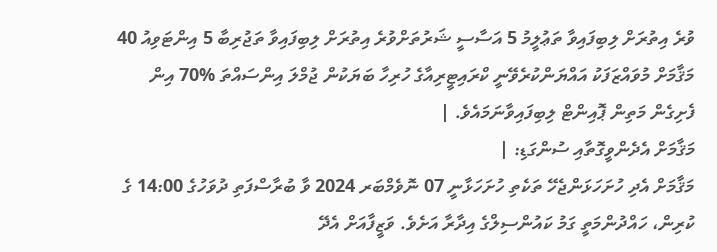ވުރެ އިތުރަށް ލިބިފައިވާ ތަޢުލީމު 5 އަސާސީ ޝަރުތަށްވުރެ އިތުރަށް ލިބިފައިވާ ތަޖުރިބާ 5 އިންޓަވިއު 40
މަޤާމަށް މުވައްޒަފަކު އައްޔަންކުރެވޭނީ ކްރައިޓީރިއާގެ ހުރިހާ ބަޔަކުން ޖުމްލަ އިންސައްތަ %70 އިން ފެށިގެން މަތިން ޕޮއިންޓް ލިބިފައިވާނަމައެވެ. |
މަޤާމަށް އެދެންވީގޮތާއި ސުންގަޑި: |
މަޤާމަށް އެދި ހުށަހަޅަންޖެހޭ ތަކެތި ހުށަހަޅާނީ 07 ނޮވެމްބަރ 2024 ވާ ބުރާސްފަތި ދުވަހުގެ 14:00 ގެ ކުރިން، ހައްދުންމަތީ ގަމު ކައުންސިލްގެ އިދާރާ އަށެވެ. ވަޒީފާއަށް އެދޭ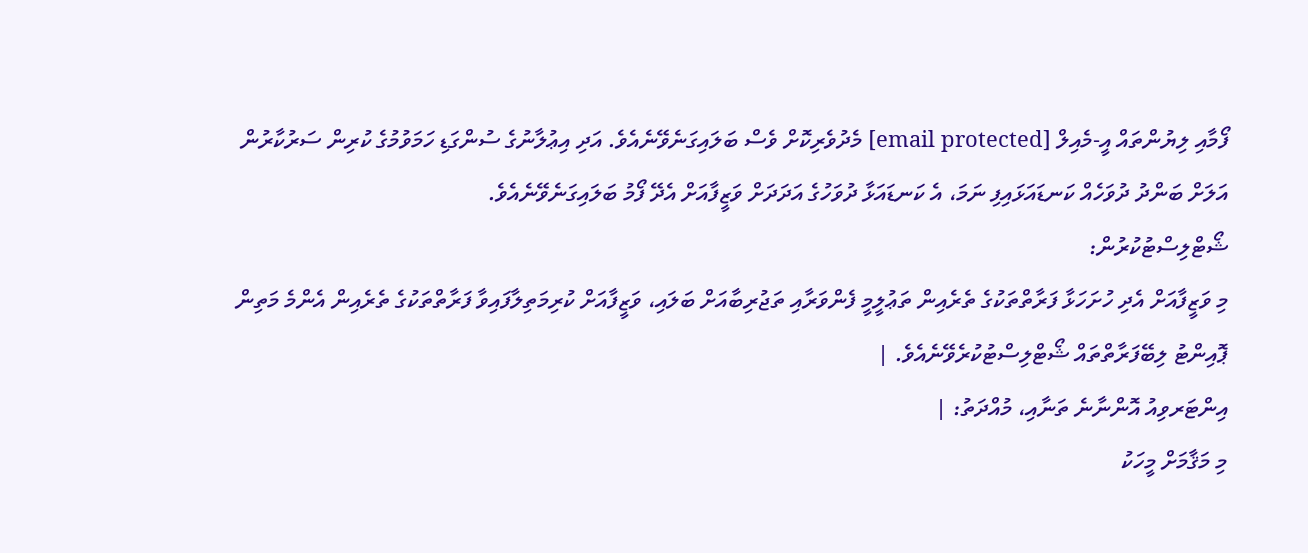ފޯމާއި ލިޔުންތައް އީ-މެއިލް [email protected] މެދުވެރިކޮށް ވެސް ބަލައިގަނެވޭނެއެވެ. އަދި އިޢުލާނުގެ ސުންގަޑި ހަމަވުމުގެ ކުރިން ސަރުކާރުން އަލަށް ބަންދު ދުވަހެއް ކަނޑައަޅައިފި ނަމަ، އެ ކަނޑައަޅާ ދުވަހުގެ އަދަދަށް ވަޒީފާއަށް އެދޭ ފޯމު ބަލައިގަނެވޭނެއެވެ.
ޝޯޓްލިސްޓުކުރުން:
މި ވަޒީފާއަށް އެދި ހުށަހަޅާ ފަރާތްތަކުގެ ތެރެއިން ތަޢުލީމީ ފެންވަރާއި ތަޖުރިބާއަށް ބަލައި، ވަޒީފާއަށް ކުރިމަތިލާފައިވާ ފަރާތްތަކުގެ ތެރެއިން އެންމެ މަތިން ޕޮއިންޓު ލިބޭފަރާތްތައް ޝޯޓްލިސްޓުކުރެވޭނެއެވެ. |
އިންޓަރވިއު އޮންނާނެ ތަނާއި، މުއްދަތު: |
މި މަޤާމަށް މީހަކު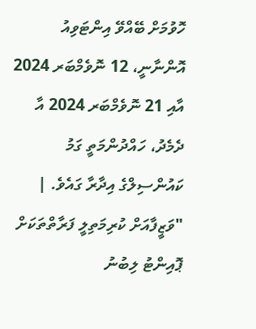ހޮވުމަށް ބޭއްވޭ އިންޓަވިއު އޮންނާނީ، 12 ނޮވެމްބަރ 2024 އާއި 21 ނޮވެމްބަރ 2024 އާ ދެމެދު، ހައްދުންމަތީ ގަމު ކައުންސިލްގެ އިދާރާ ގައެވެ. |
"ވަޒީފާއަށް ކުރިމަތިލީ ފަރާތްތަކަށް ޕޮއިންޓު ލިބުނު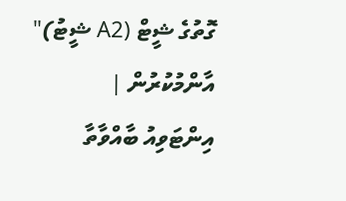ގޮތުގެ ޝީޓް (A2 ޝީޓު)" އާންމުކުރުން |
އިންޓަވިއު ބާއްވާތާ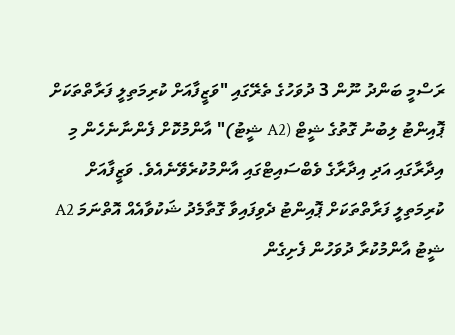ރަސްމީ ބަންދު ނޫން 3 ދުވަހުގެ ތެރޭގައި "ވަޒީފާއަށް ކުރިމަތިލީ ފަރާތްތަކަށް ޕޮއިންޓު ލިބުނު ގޮތުގެ ޝީޓް (A2 ޝީޓު)" އާންމުކޮށް ފެންނާނެހެން މި އިދާރާގައި އަދި އިދާރާގެ ވެބްސައިޓްގައި އާންމުކުރެވޭނެއެވެ. ވަޒީފާއަށް ކުރިމަތިލީ ފަރާތްތަކަށް ޕޮއިންޓު ދެވިފައިވާ ގޮތާމެދު ޝަކުވާއެއް އޮތްނަމަ A2 ޝީޓު އާންމުކުރާ ދުވަހުން ފެށިގެން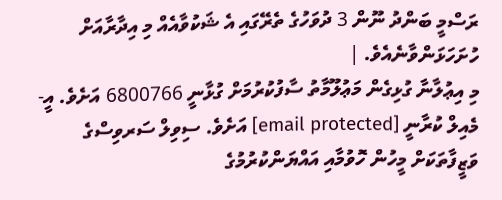ރަސްމީ ބަންދު ނޫން 3 ދުވަހުގެ ތެރޭގައި އެ ޝަކުވާއެއް މި އިދާރާއަށް ހުށަހަޅަންވާނެއެވެ. |
މި އިޢުލާނާ ގުޅިގެން މަޢުލޫމާތު ސާފުކުރުމަށް ގުޅާނީ 6800766 އަށެވެ. އީ-މެއިލް ކުރާނީ [email protected] އަށެވެ. ސިވިލް ސަރވިސްގެ ވަޒީފާތަކަށް މީހުން ހޮވުމާއި އައްޔަންކުރުމުގެ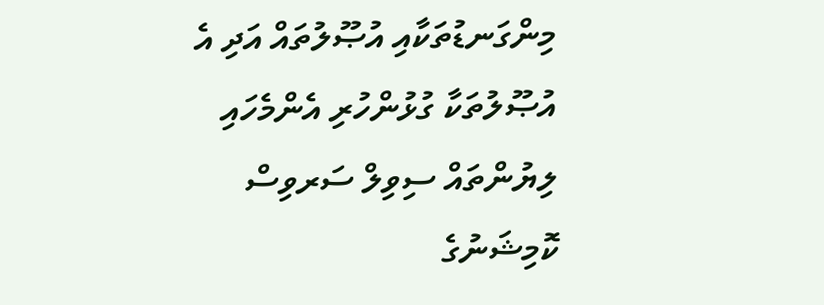މިންގަނޑުތަކާއި އުޞޫލުތައް އަދި އެ އުޞޫލުތަކާ ގުޅުންހުރި އެންމެހައި ލިޔުންތައް ސިވިލް ސަރވިސް ކޮމިޝަނުގެ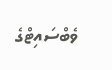ވެބްސައިޓްގެ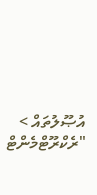އުޞޫލުތައް > "ރެކްރޫޓްމެންޓް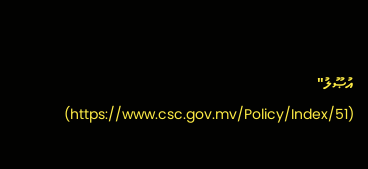އުޞޫލު" (https://www.csc.gov.mv/Policy/Index/51)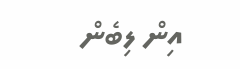އިން ލިބެން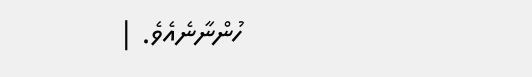ހުންނާނެއެވެ. |